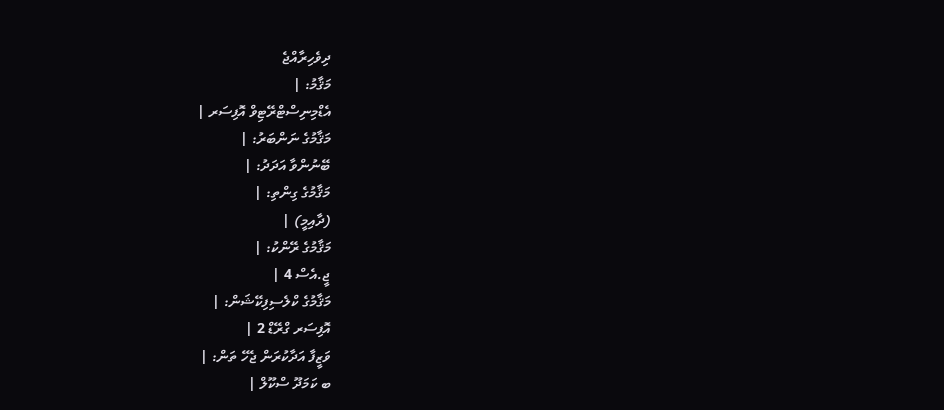ދިވެހިރާއްޖެ
މަޤާމު: |
އެޑްމިނިސްޓްރޭޓިވް އޮފިސަރ |
މަޤާމުގެ ނަންބަރު: |
ބޭނުންވާ އަދަދު: |
މަޤާމުގެ ގިންތި: |
(ދާއިމީ) |
މަޤާމުގެ ރޭންކު: |
ޖީ.އެސް 4 |
މަޤާމުގެ ކްލެސިފިކޭޝަން: |
އޮފިސަރ ގްރޭޑް 2 |
ވަޒީފާ އަދާކުރަން ޖެހޭ ތަން: |
ބ ކަމަދޫ ސްކޫލް |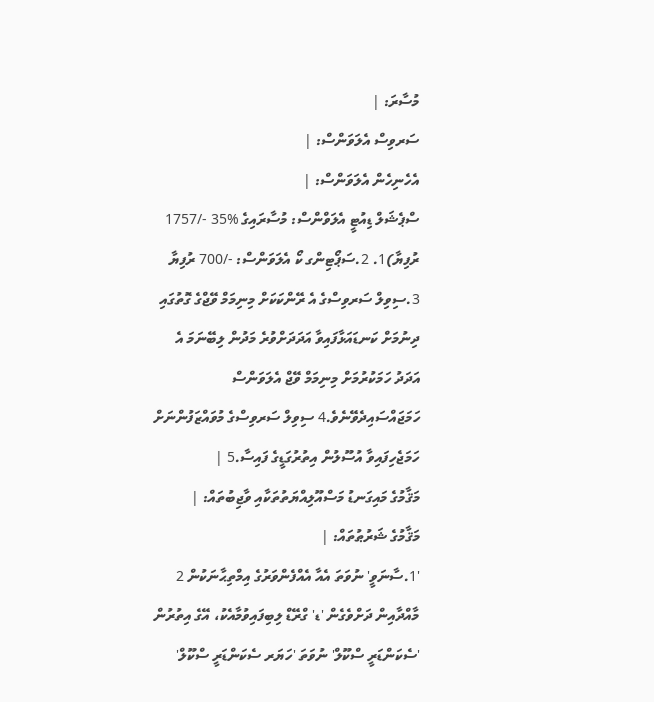މުސާރަ: |
ސަރވިސް އެލަވަންސް: |
އެހެނިހެން އެލަވަންސް: |
ސްޕެޝަލް ޑިއުޓީ އެލަވްންސް: މުސާރައިގެ %35 -/1757 ރުފިޔާ)1. 2.ސަޕޯޓިންގ ކޯ އެލަވަންސް: -/700 ރުފިޔާ 3.ސިވިލް ސަރވިސްގެ އެ ރޭންކަކަށް މިނިމަމް ވޭޖްގެ ގޮތުގައި ދިނުމަށް ކަނޑައަޅާފައިވާ އަދަދަށްވުރެ މަދުން ލިބޭނަމަ އެ އަދަދު ހަމަކުރުމަށް މިނިމަމް ވޭޖް އެލަވަންސް ހަމަޖައްސައިދެވޭނެވެ.4 ސިވިލް ސަރވިސްގެ މުވައްޒަފުންނަށް ހަމަޖެހިފައިވާ އުސޫލުން އިތުރުގަޑީގެ ފައިސާ.5 |
މަޤާމުގެ މައިގަނޑު މަސްއޫލިއްޔަތުތަކާއި ވާޖިބުތައް: |
މަޤާމުގެ ޝަރުޠުތައް: |
'1.ސާނަވީ' ނުވަތަ އެއާ އެއްފެންވަރުގެ އިމްތިޙާނަކުން 2 މާއްދާއިން ދަށްވެގެން 'ޑ' ގްރޭޑް ލިބިފައިވުމާއެކު، އޭގެ އިތުރުން 'ސެކަންޑަރީ ސްކޫލް' ނުވަތަ 'ހަޔަރ ސެކަންޑަރީ ސްކޫލް'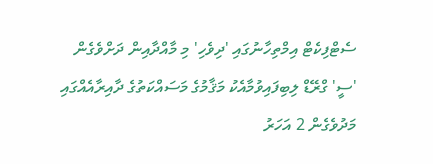ސެޓްފިކެޓް އިމްތިހާނުގައި 'ދިވެހި' މި މާއްދާއިން ދަށްވެގެން 'ސީ' ގްރޭޑް ލިބިފައިވުމާއެކު މަޤާމުގެ މަސައްކަތުގެ ދާއިރާއެއްގައި މަދުވެގެން 2 އަހަރު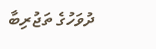ދުވަހުގެ ތަޖުރިބާ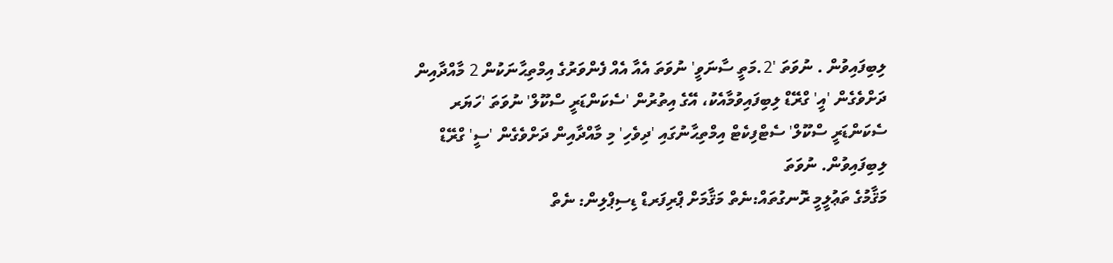ލިބިފައިވުން . ނުވަތަ '2.މަތީ ސާނަވީ' ނުވަތަ އެއާ އެއް ފެންވަރުގެ އިމްތިޙާނަކުން 2 މާއްދާއިން ދަށްވެގެން 'އީ' ގްރޭޑް ލިބިފައިވުމާއެކު، އޭގެ އިތުރުން 'ސެކަންޑަރީ ސްކޫލް' ނުވަތަ 'ހަޔަރ ސެކަންޑަރީ ސްކޫލް' ސެޓްފިކެޓް އިމްތިޙާނުގައި 'ދިވެހި' މި މާއްދާއިން ދަށްވެގެން 'ސީ' ގްރޭޑް ލިބިފައިވުން. ނުވަތަ
މަޤާމުގެ ތަޢުލީމީ ރޮނގުތައް:ނެތް މަޤާމަށް ޕްރިފަރޑް ޑިސިޕްލިން: ނެތް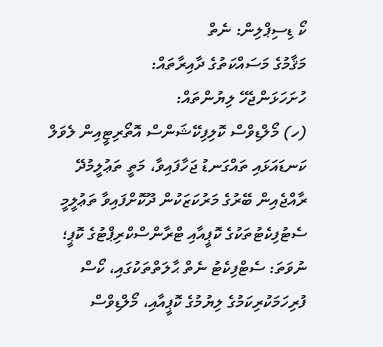ކޯ ޑިސިޕްލިން: ނެތް
މަޤާމުގެ މަސައްކަތުގެ ދާއިރާތައް:
ހުށަހަޅަންޖެހޭ ލިޔުންތައް:
(ހ) މޯލްޑިވްސް ކޮލިފިކޭޝަންސް އޮތޯރިޓީއިން ލެވަލް ކަނޑައަޅައި ތައްގަނޑު ޖަހާފައިވާ، މަތީ ތަޢުލީމުދޭ ރާއްޖެއިން ބޭރުގެ މަރުކަޒަކުން ދޫކޮށްފައިވާ ތަޢުލީމީ ސެޓުފިކެޓުތަކުގެ ކޮޕީއާއި ޓްރާންސްކްރިޕްޓުގެ ކޮޕީ؛ ނުވަތަ: ސެޓްފިކެޓު ނެތް ޙާލަތްތަކުގައި، ކޯސް ފުރިހަމަކުރިކަމުގެ ލިޔުމުގެ ކޮޕީއާއި، މޯލްޑިވްސް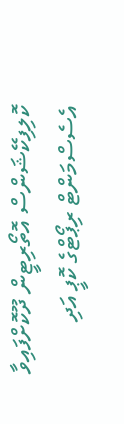ކޮލިފިކޭޝަންސް އޮތޯރިޓީން ދޫކޮށްފައިވާ އެސެސްމަންޓް ރިޕޯޓްގެ ކޮޕީ އަދި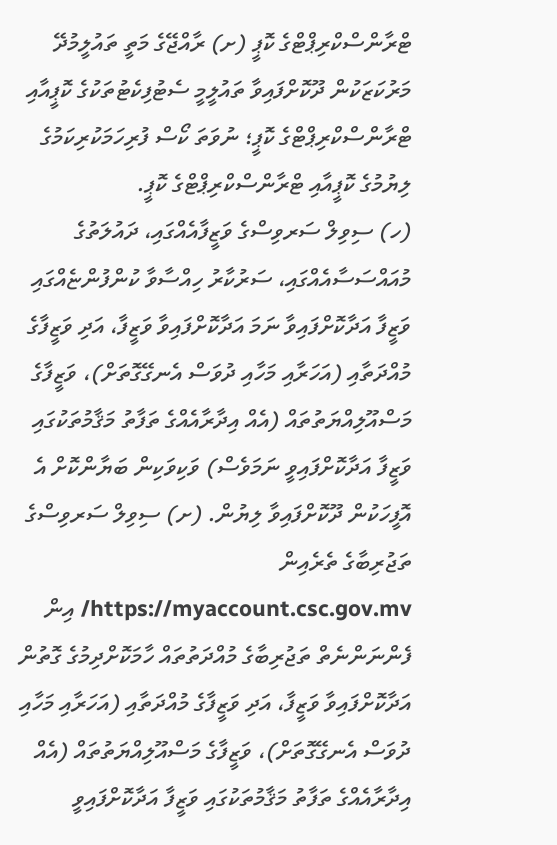ޓްރާންސްކްރިޕްޓްގެ ކޮޕީ (ށ) ރާއްޖޭގެ މަތީ ތައުލީމުދޭ މަރުކަޒަކުން ދޫކޮށްފައިވާ ތައުލީމީ ސެޓުފިކެޓުތަކުގެ ކޮޕީއާއި ޓްރާންސްކްރިޕްޓްގެ ކޮޕީ؛ ނުވަތަ ކޯސް ފުރިހަމަކުރިކަމުގެ ލިޔުމުގެ ކޮޕީއާއި ޓްރާންސްކްރިޕްޓްގެ ކޮޕީ.
(ހ) ސިވިލް ސަރވިސްގެ ވަޒީފާއެއްގައި، ދައުލަތުގެ މުއައްސަސާއެއްގައި، ސަރުކާރު ހިއްސާވާ ކުންފުންޏެއްގައި ވަޒީފާ އަދާކޮށްފައިވާ ނަމަ އަދާކޮށްފައިވާ ވަޒީފާ، އަދި ވަޒީފާގެ މުއްދަތާއި (އަހަރާއި މަހާއި ދުވަސް އެނގޭގޮތަށް)، ވަޒީފާގެ މަސްއޫލިއްޔަތުތައް (އެއް އިދާރާއެއްގެ ތަފާތު މަޤާމުތަކުގައި ވަޒީފާ އަދާކޮށްފައިވީ ނަމަވެސް) ވަކިވަކިން ބަޔާންކޮށް އެ އޮފީހަކުން ދޫކޮށްފައިވާ ލިޔުން. (ށ) ސިވިލް ސަރވިސްގެ ތަޖުރިބާގެ ތެރެއިން https://myaccount.csc.gov.mv/ އިން ފެންނަންނެތް ތަޖުރިބާގެ މުއްދަތުތައް ހާމަކޮށްދިމުގެ ގޮތުން އަދާކޮށްފައިވާ ވަޒީފާ، އަދި ވަޒީފާގެ މުއްދަތާއި (އަހަރާއި މަހާއި ދުވަސް އެނގޭގޮތަށް)، ވަޒީފާގެ މަސްއޫލިއްޔަތުތައް (އެއް އިދާރާއެއްގެ ތަފާތު މަޤާމުތަކުގައި ވަޒީފާ އަދާކޮށްފައިވީ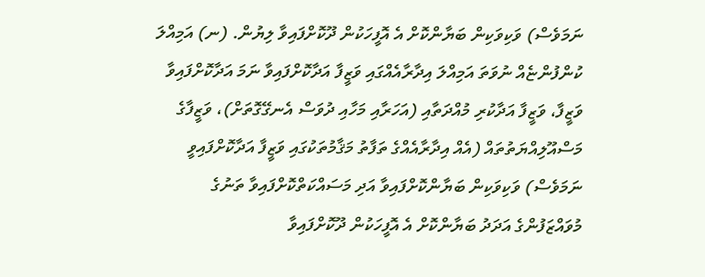ނަމަވެސް) ވަކިވަކިން ބަޔާންކޮށް އެ އޮފީހަކުން ދޫކޮށްފައިވާ ލިޔުން. (ނ) އަމިއްލަ ކުންފުންޏެއް ނުވަތަ އަމިއްލަ އިދާރާއެއްގައި ވަޒީފާ އަދާކޮށްފައިވާ ނަމަ އަދާކޮށްފައިވާ ވަޒީފާ، ވަޒީފާ އަދާކުރި މުއްދަތާއި (އަހަރާއި މަހާއި ދުވަސް އެނގޭގޮތަށް)، ވަޒީފާގެ މަސްއޫލިއްޔަތުތައް (އެއް އިދާރާއެއްގެ ތަފާތު މަޤާމުތަކުގައި ވަޒީފާ އަދާކޮށްފައިވީ ނަމަވެސް) ވަކިވަކިން ބަޔާންކޮށްފައިވާ އަދި މަސައްކަތްކޮށްފައިވާ ތަނުގެ މުވައްޒަފުންގެ އަދަދު ބަޔާންކޮށް އެ އޮފީހަކުން ދޫކޮށްފައިވާ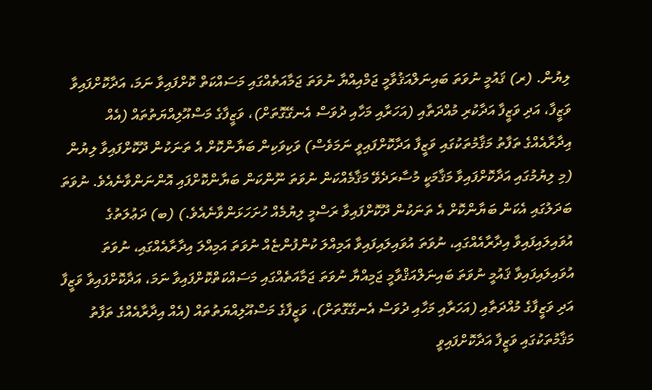ލިޔުން. (ރ) ޤައުމީ ނުވަތަ ބައިނަލްއަޤުވާމީ ޖަމްއިއްޔާ ނުވަތަ ޖަމާއަތެއްގައި މަސައްކަތް ކޮށްފައިވާ ނަމަ، އަދާކޮށްފައިވާ ވަޒީފާ، އަދި ވަޒީފާ އަދާކުރި މުއްދަތާއި (އަހަރާއި މަހާއި ދުވަސް އެނގޭގޮތަށް)، ވަޒީފާގެ މަސްއޫލިއްޔަތުތައް (އެއް އިދާރާއެއްގެ ތަފާތު މަޤާމުތަކުގައި ވަޒީފާ އަދާކޮށްފައިވީ ނަމަވެސް) ވަކިވަކިން ބަޔާންކޮށް އެ ތަނަކުން ދޫކޮށްފައިވާ ލިޔުން (މި ލިޔުމުގައި އަދާކޮށްފައިވާ މަޤާމަކީ މުސާރަދެވޭ މަޤާމެއްކަން ނުވަތަ ނޫންކަން ބަޔާންކޮށްފައި އޮންނަންވާނެއެވެ. ނުވަތަ ބަދަލުގައި އެކަން ބަޔާންކޮށް އެ ތަނަކުން ދޫކޮށްފައިވާ ރަސްމީ ލިޔުމެއް ހުށަހަޅަންވާނެއެވެ.) (ބ) ދަޢުލަތުގެ އުވައިލައިފައިވާ އިދާރާއެއްގައި، ނުވަތަ އުވައިލައިފައިވާ އަމިއްލަ ކުންފުންޏެއް ނުވަތަ އަމިއްލަ އިދާރާއެއްގައި، ނުވަތަ އުވައިލައިފައިވާ ޤައުމީ ނުވަތަ ބައިނަލްއަޤްވާމީ ޖަމިއްޔާ ނުވަތަ ޖަމާއަތެއްގައި މަސައްކަތްކޮށްފައިވާ ނަމަ، އަދާކޮށްފައިވާ ވަޒީފާ އަދި ވަޒީފާގެ މުއްދަތާއި (އަހަރާއި މަހާއި ދުވަސް އެނގޭގޮތަށް)، ވަޒީފާގެ މަސްއޫލިއްޔަތުތައް (އެއް އިދާރާއެއްގެ ތަފާތު މަޤާމުތަކުގައި ވަޒީފާ އަދާކޮށްފައިވީ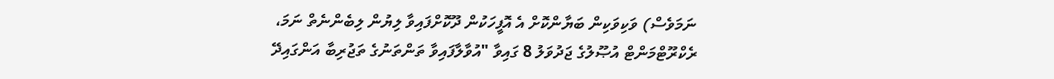ނަމަވެސް) ވަކިވަކިން ބަޔާންކޮށް އެ އޮފީހަކުން ދޫކޮށްފައިވާ ލިޔުން ލިބެންނެތް ނަމަ، ރެކްރޫޓްމަންޓް އުޞޫލުގެ ޖަދުވަލު 8 ގައިވާ "އުވާލާފައިވާ ތަންތަނުގެ ތަޖުރިބާ އަންގައިދޭ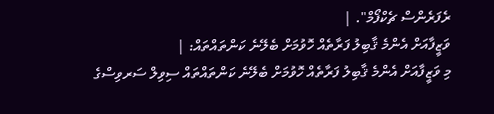ރެފަރެންސް ޗެކްފޯމް". |
ވަޒީފާއަށް އެންމެ ޤާބިލު ފަރާތެއް ހޮވުމަށް ބެލޭނެ ކަންތައްތައް: |
މި ވަޒީފާއަށް އެންމެ ޤާބިލު ފަރާތެއް ހޮވުމަށް ބެލޭނެ ކަންތައްތައް ސިވިލް ސަރވިސްގެ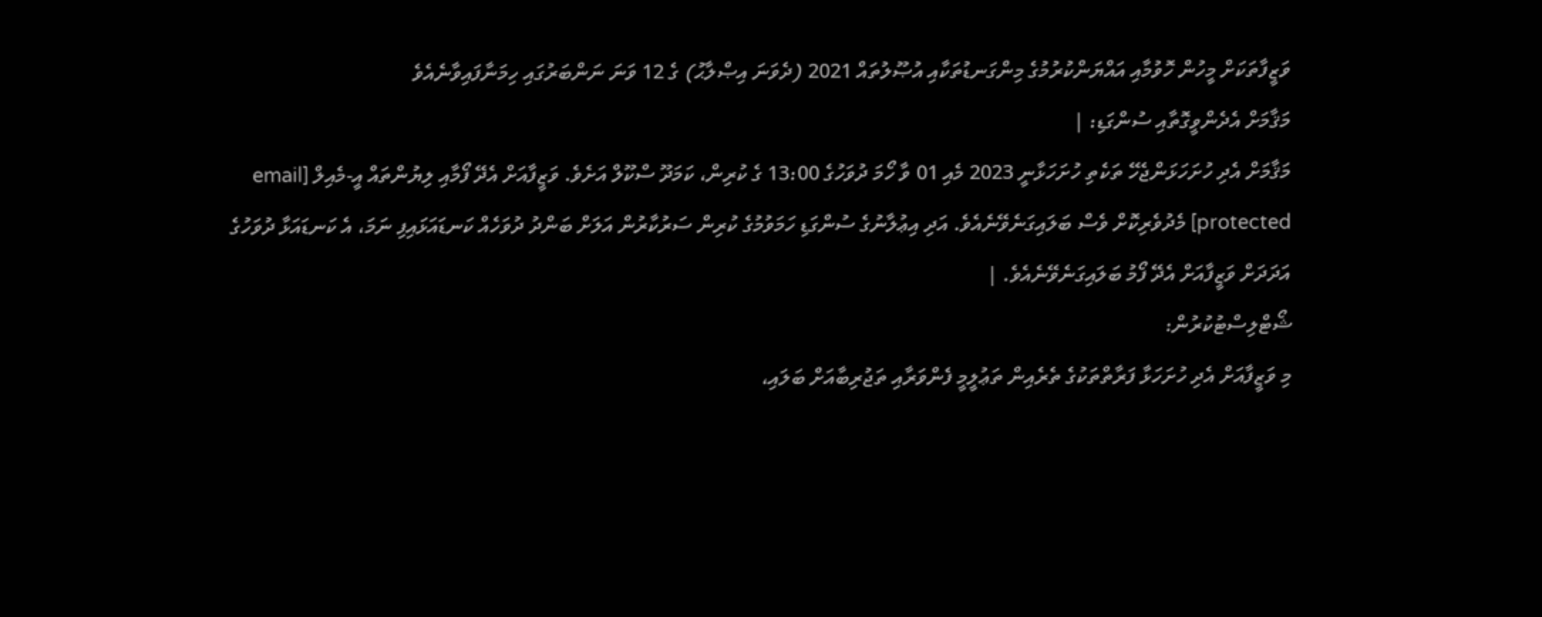ވަޒީފާތަކަށް މީހުން ހޮވުމާއި އައްޔަންކުރުމުގެ މިންގަނޑުތަކާއި އުޞޫލުތައް 2021 (ދެވަނަ އިޞްލާޙު) ގެ 12 ވަނަ ނަންބަރުގައި ހިމަނާފައިވާނެއެވެ
މަޤާމަށް އެދެންވީގޮތާއި ސުންގަޑި: |
މަޤާމަށް އެދި ހުށަހަޅަންޖެހޭ ތަކެތި ހުށަހަޅާނީ 2023 މެއި 01 ވާ ހޯމަ ދުވަހުގެ 13:00 ގެ ކުރިން، ކަމަދޫ ސްކޫލް އަށެވެ. ވަޒީފާއަށް އެދޭ ފޯމާއި ލިޔުންތައް އީ-މެއިލް [email protected] މެދުވެރިކޮށް ވެސް ބަލައިގަނެވޭނެއެވެ. އަދި އިޢުލާނުގެ ސުންގަޑި ހަމަވުމުގެ ކުރިން ސަރުކާރުން އަލަށް ބަންދު ދުވަހެއް ކަނޑައަޅައިފި ނަމަ، އެ ކަނޑައަޅާ ދުވަހުގެ އަދަދަށް ވަޒީފާއަށް އެދޭ ފޯމު ބަލައިގަނެވޭނެއެވެ. |
ޝޯޓްލިސްޓުކުރުން:
މި ވަޒީފާއަށް އެދި ހުށަހަޅާ ފަރާތްތަކުގެ ތެރެއިން ތަޢުލީމީ ފެންވަރާއި ތަޖުރިބާއަށް ބަލައި،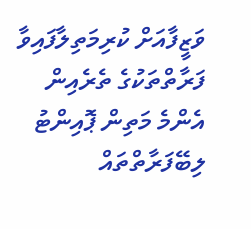ވަޒީފާއަށް ކުރިމަތިލާފައިވާ ފަރާތްތަކުގެ ތެރެއިން އެންމެ މަތިން ޕޮއިންޓު ލިބޭފަރާތްތައް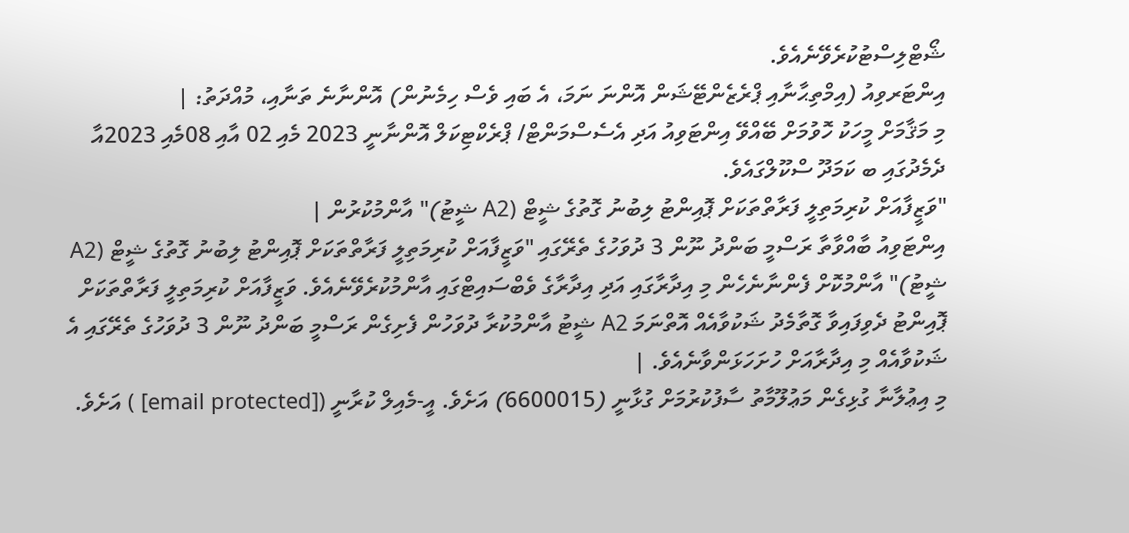ޝޯޓްލިސްޓުކުރެވޭނެއެވެ.
އިންޓަރވިއު (އިމްތިޙާނާއި ޕްރެޒެންޓޭޝަން އޮންނަ ނަމަ، އެ ބައި ވެސް ހިމެނުން) އޮންނާނެ ތަނާއި، މުއްދަތު: |
މި މަޤާމަށް މީހަކު ހޮވުމަށް ބޭއްވޭ އިންޓަވިއު އަދި އެސެސްމަންޓް/ ޕްރެކްޓިކަލް އޮންނާނީ 2023 މެއި 02 އާއި 08މެއި 2023އާ ދެމެދުގައި ބ ކަމަދޫ ސްކޫލްގައެވެ.
"ވަޒީފާއަށް ކުރިމަތިލީ ފަރާތްތަކަށް ޕޮއިންޓު ލިބުނު ގޮތުގެ ޝީޓް (A2 ޝީޓު)" އާންމުކުރުން |
އިންޓަވިއު ބާއްވާތާ ރަސްމީ ބަންދު ނޫން 3 ދުވަހުގެ ތެރޭގައި "ވަޒީފާއަށް ކުރިމަތިލީ ފަރާތްތަކަށް ޕޮއިންޓު ލިބުނު ގޮތުގެ ޝީޓް (A2 ޝީޓު)" އާންމުކޮށް ފެންނާނެހެން މި އިދާރާގައި އަދި އިދާރާގެ ވެބްސައިޓްގައި އާންމުކުރެވޭނެއެވެ. ވަޒީފާއަށް ކުރިމަތިލީ ފަރާތްތަކަށް ޕޮއިންޓު ދެވިފައިވާ ގޮތާމެދު ޝަކުވާއެއް އޮތްނަމަ A2 ޝީޓު އާންމުކުރާ ދުވަހުން ފެށިގެން ރަސްމީ ބަންދު ނޫން 3 ދުވަހުގެ ތެރޭގައި އެ ޝަކުވާއެއް މި އިދާރާއަށް ހުށަހަޅަންވާނެއެވެ. |
މި އިޢުލާނާ ގުޅިގެން މަޢުލޫމާތު ސާފުކުރުމަށް ގުޅާނީ (6600015) އަށެވެ. އީ-މެއިލް ކުރާނީ ([email protected] ) އަށެވެ.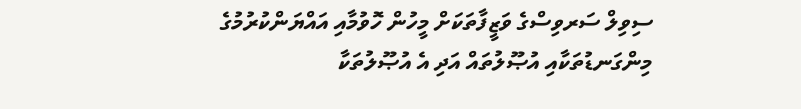ސިވިލް ސަރވިސްގެ ވަޒީފާތަކަށް މީހުން ހޮވުމާއި އައްޔަންކުރުމުގެ މިންގަނޑުތަކާއި އުޞޫލުތައް އަދި އެ އުޞޫލުތަކާ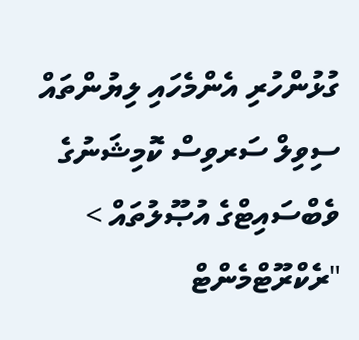ގުޅުންހުރި އެންމެހައި ލިޔުންތައް ސިވިލް ސަރވިސް ކޮމިޝަނުގެ ވެބްސައިޓްގެ އުޞޫލުތައް > "ރެކްރޫޓްމެންޓް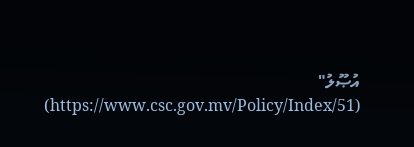އުޞޫލު" (https://www.csc.gov.mv/Policy/Index/51)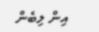އިން ލިބެން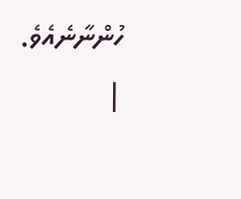ހުންނާނެއެވެ. |